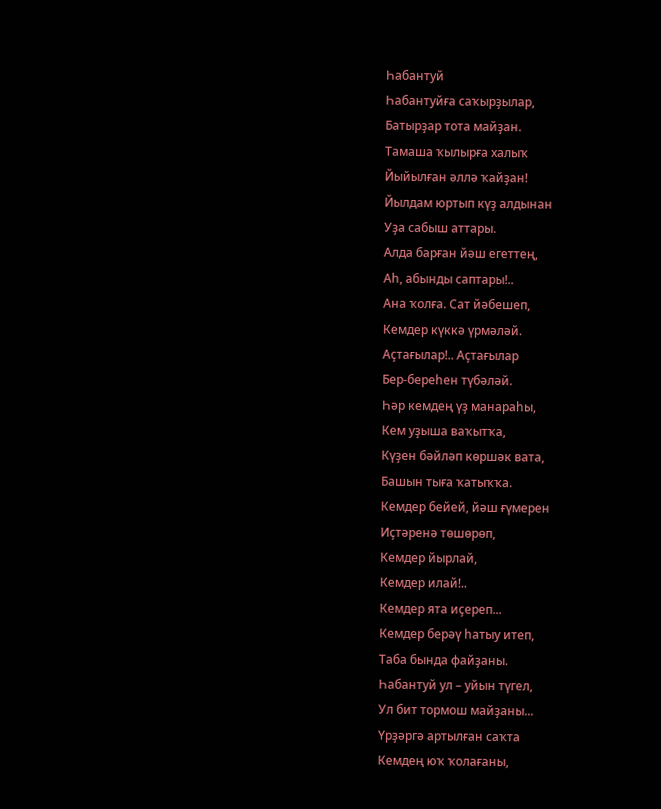Һабантуй
Һабантуйға саҡырҙылар,
Батырҙар тота майҙан.
Тамаша ҡылырға халыҡ
Йыйылған әллә ҡайҙан!
Йылдам юртып күҙ алдынан
Уҙа сабыш аттары.
Алда барған йәш егеттең,
Аһ, абынды саптары!..
Ана ҡолға. Сат йәбешеп,
Кемдер күккә үрмәләй.
Аҫтағылар!.. Аҫтағылар
Бер-береһен түбәләй.
Һәр кемдең үҙ манараһы,
Кем уҙыша ваҡытҡа,
Күҙен бәйләп көршәк вата,
Башын тыға ҡатыҡҡа.
Кемдер бейей, йәш ғүмерен
Иҫтәренә төшөрөп,
Кемдер йырлай,
Кемдер илай!..
Кемдер ята иҫереп...
Кемдер берәү һатыу итеп,
Таба бында файҙаны.
Һабантуй ул – уйын түгел,
Ул бит тормош майҙаны...
Үрҙәргә артылған саҡта
Кемдең юҡ ҡолағаны,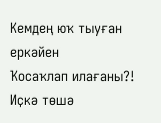Кемдең юҡ тыуған еркәйен
Ҡосаҡлап илағаны?!
Иҫкә төшә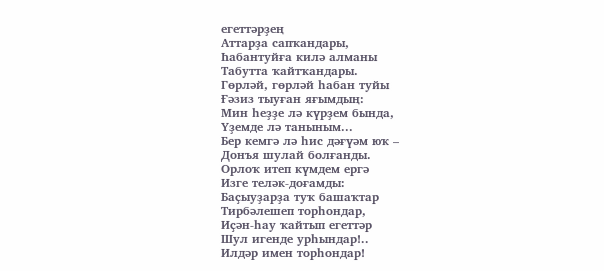егеттәрҙең
Аттарҙа сапҡандары,
Һабантуйға килә алманы
Табутта ҡайтҡандары.
Гөрләй, гөрләй һабан туйы
Ғәзиз тыуған яғымдың:
Мин һеҙҙе лә күрҙем бында,
Үҙемде лә таныным...
Бер кемгә лә һис дәғүәм юҡ –
Донъя шулай болғанды.
Орлоҡ итеп күмдем ергә
Изге теләк-доғамды:
Баҫыуҙарҙа туҡ башаҡтар
Тирбәлешеп торһондар,
Иҫән-һау ҡайтып егеттәр
Шул игенде урһындар!..
Илдәр имен торһондар!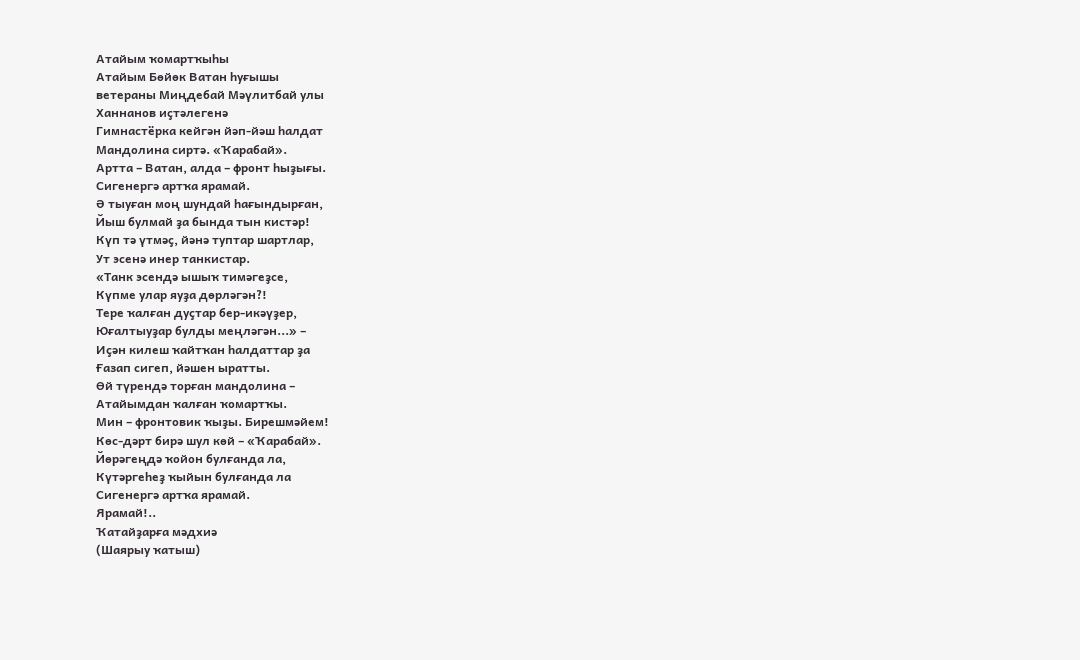Атайым ҡомартҡыһы
Атайым Бөйөк Ватан һуғышы
ветераны Миңдебай Мәүлитбай улы
Ханнанов иҫтәлегенә
Гимнастёрка кейгән йәп-йәш һалдат
Мандолина сиртә. «Ҡарабай».
Артта – Ватан, алда – фронт һыҙығы.
Сигенергә артҡа ярамай.
Ә тыуған моң шундай һағындырған,
Йыш булмай ҙа бында тын кистәр!
Күп тә үтмәҫ, йәнә туптар шартлар,
Ут эсенә инер танкистар.
«Танк эсендә ышыҡ тимәгеҙсе,
Күпме улар яуҙа дөрләгән?!
Тере ҡалған дуҫтар бер-икәүҙер,
Юғалтыуҙар булды меңләгән...» –
Иҫән килеш ҡайтҡан һалдаттар ҙа
Ғазап сигеп, йәшен ыратты.
Өй түрендә торған мандолина –
Атайымдан ҡалған ҡомартҡы.
Мин – фронтовик ҡыҙы. Бирешмәйем!
Көс-дәрт бирә шул көй – «Ҡарабай».
Йөрәгеңдә ҡойон булғанда ла,
Күтәргеһеҙ ҡыйын булғанда ла
Сигенергә артҡа ярамай.
Ярамай!..
Ҡатайҙарға мәдхиә
(Шаярыу ҡатыш)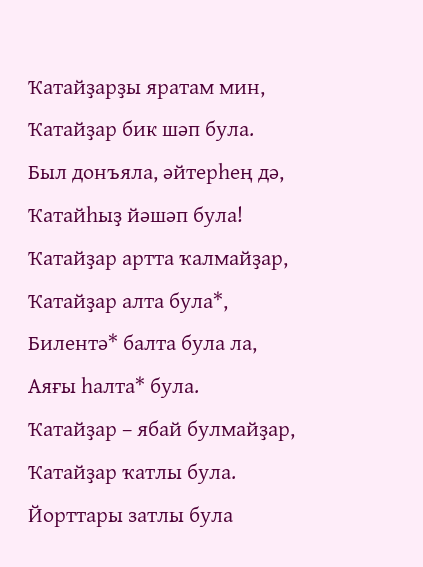Ҡатайҙарҙы яратам мин,
Ҡатайҙар бик шәп була.
Был донъяла, әйтерһең дә,
Ҡатайһыҙ йәшәп була!
Ҡатайҙар артта ҡалмайҙар,
Ҡатайҙар алта була*,
Билентә* балта була ла,
Аяғы һалта* була.
Ҡатайҙар – ябай булмайҙар,
Ҡатайҙар ҡатлы була.
Йорттары затлы була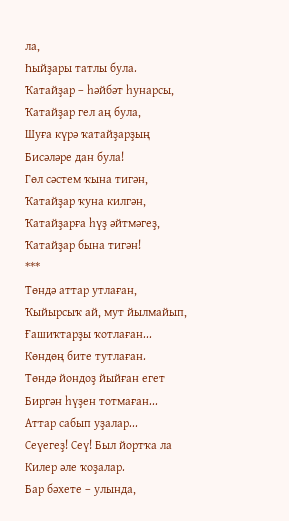ла,
Һыйҙары татлы була.
Ҡатайҙар – һәйбәт һунарсы,
Ҡатайҙар гел аң була,
Шуға күрә ҡатайҙарҙың
Бисәләре дан була!
Гөл сәстем ҡына тигән,
Ҡатайҙар ҡуна килгән,
Ҡатайҙарға һүҙ әйтмәгеҙ,
Ҡатайҙар бына тигән!
***
Төндә аттар утлаған,
Ҡыйырсыҡ ай, мут йылмайып,
Ғашиҡтарҙы ҡотлаған...
Көндөң бите тутлаған.
Төндә йондоҙ йыйған егет
Биргән һүҙен тотмаған...
Аттар сабып уҙалар...
Сеүегеҙ! Сеү! Был йортҡа ла
Килер әле ҡоҙалар.
Бар бәхете – улында,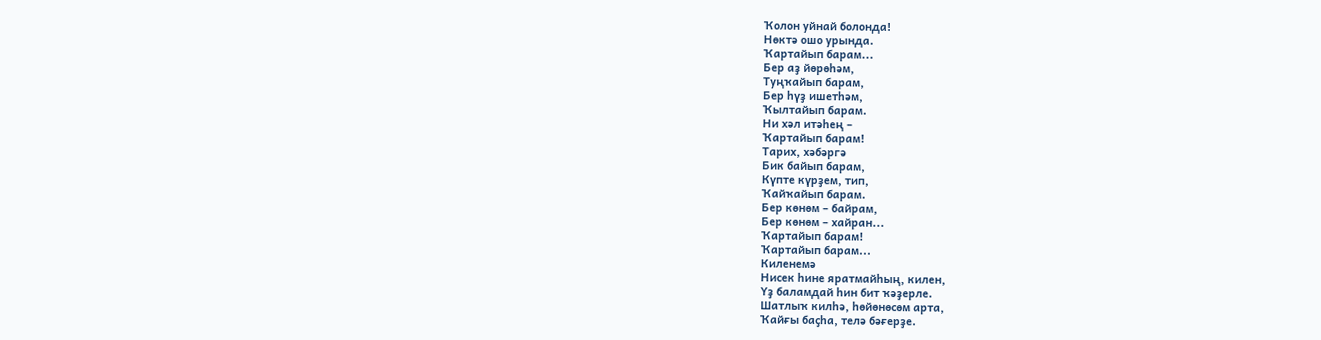Ҡолон уйнай болонда!
Нөктә ошо урында.
Ҡартайып барам...
Бер аҙ йөрөһәм,
Туңҡайып барам,
Бер һүҙ ишетһәм,
Ҡылтайып барам.
Ни хәл итәһең –
Ҡартайып барам!
Тарих, хәбәргә
Бик байып барам,
Күпте күрҙем, тип,
Ҡайҡайып барам.
Бер көнөм – байрам,
Бер көнөм – хайран...
Ҡартайып барам!
Ҡартайып барам...
Киленемә
Нисек һине яратмайһың, килен,
Үҙ баламдай һин бит ҡәҙерле.
Шатлыҡ килһә, һөйөнөсөм арта,
Ҡайғы баҫһа, телә бәғерҙе.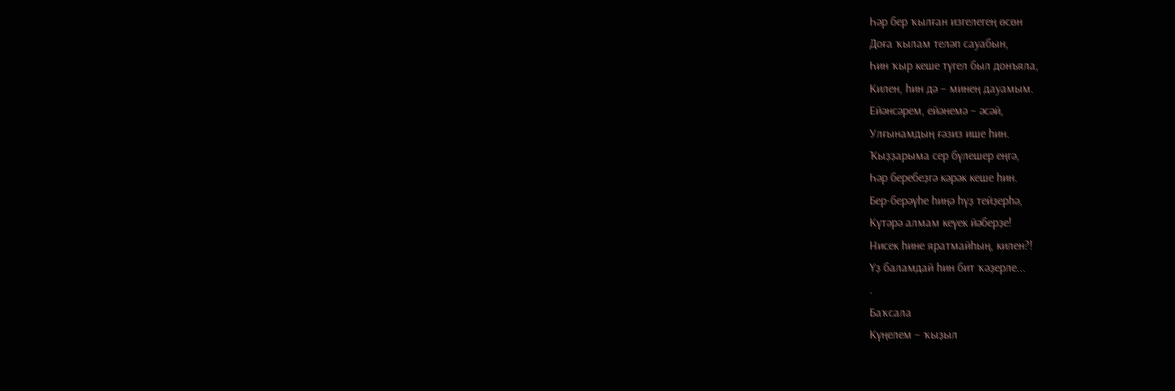Һәр бер ҡылған изгелегең өсөн
Доға ҡылам теләп сауабын,
Һин ҡыр кеше түгел был донъяла,
Килен, һин дә – минең дауамым.
Ейәнсәрем, ейәнемә – әсәй,
Улғынамдың ғәзиз ише һин.
Ҡыҙҙарыма сер бүлешер еңгә,
Һәр беребеҙгә кәрәк кеше һин.
Бер-берәүһе һиңә һүҙ тейҙерһә,
Күтәрә алмам кеүек йәберҙе!
Нисек һине яратмайһың, килен?!
Үҙ баламдай һин бит ҡәҙерле...
.
Баҡсала
Күңелем – ҡыҙыл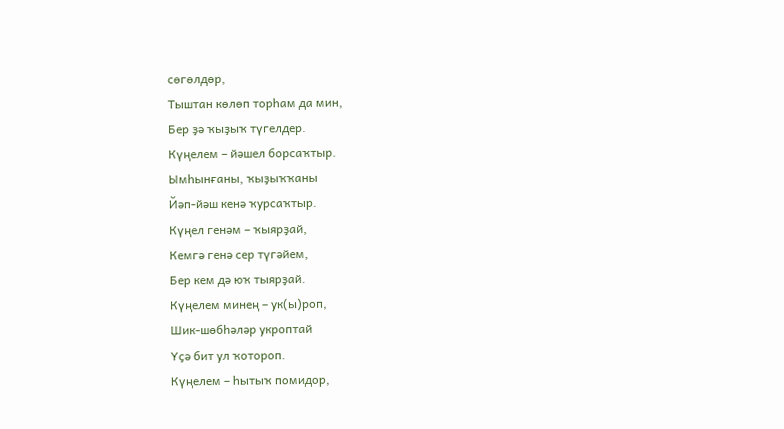сөгөлдөр,
Тыштан көлөп торһам да мин,
Бер ҙә ҡыҙыҡ түгелдер.
Күңелем – йәшел борсаҡтыр.
Ымһынғаны, ҡыҙыҡҡаны
Йәп-йәш кенә ҡурсаҡтыр.
Күңел генәм – ҡыярҙай,
Кемгә генә сер түгәйем,
Бер кем дә юҡ тыярҙай.
Күңелем минең – ук(ы)роп,
Шик-шөбһәләр укроптай
Үҫә бит ул ҡотороп.
Күңелем – һытыҡ помидор,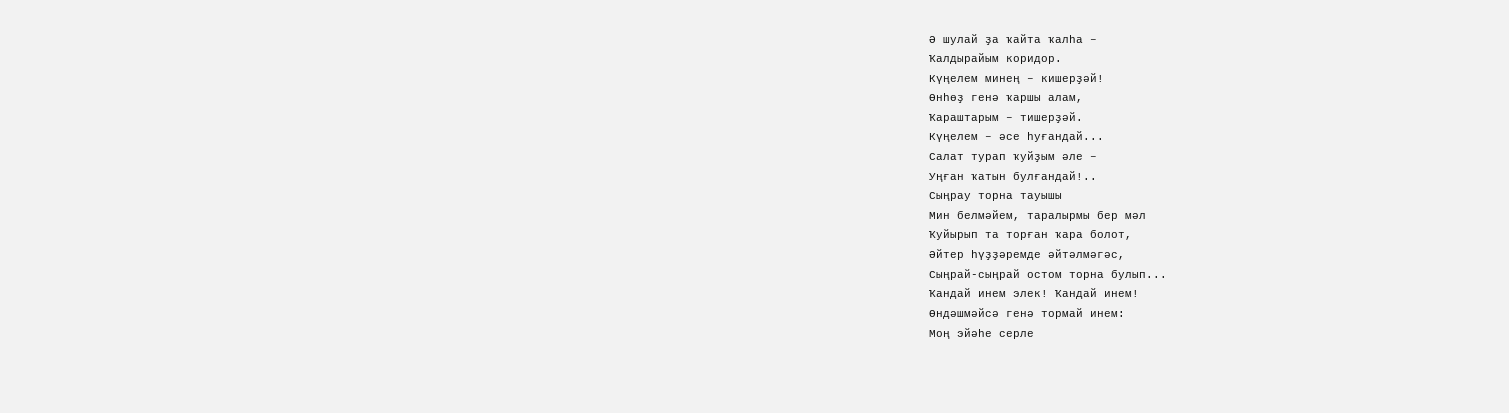Ә шулай ҙа ҡайта ҡалһа –
Ҡалдырайым коридор.
Күңелем минең – кишерҙәй!
Өнһөҙ генә ҡаршы алам,
Ҡараштарым – тишерҙәй.
Күңелем – әсе һуғандай...
Салат турап ҡуйҙым әле –
Уңған ҡатын булғандай!..
Сыңрау торна тауышы
Мин белмәйем, таралырмы бер мәл
Ҡуйырып та торған ҡара болот,
Әйтер һүҙҙәремде әйтәлмәгәс,
Сыңрай-сыңрай остом торна булып...
Ҡандай инем элек! Ҡандай инем!
Өндәшмәйсә генә тормай инем:
Моң эйәһе серле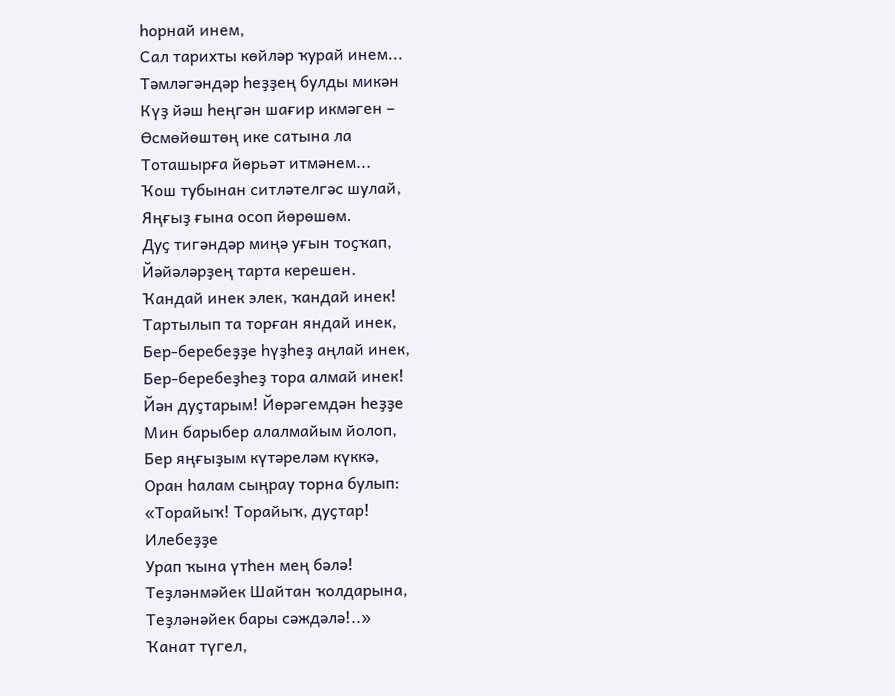һорнай инем,
Сал тарихты көйләр ҡурай инем...
Тәмләгәндәр һеҙҙең булды микән
Күҙ йәш һеңгән шағир икмәген –
Өсмөйөштөң ике сатына ла
Тоташырға йөрьәт итмәнем...
Ҡош тубынан ситләтелгәс шулай,
Яңғыҙ ғына осоп йөрөшөм.
Дуҫ тигәндәр миңә уғын тоҫҡап,
Йәйәләрҙең тарта керешен.
Ҡандай инек элек, ҡандай инек!
Тартылып та торған яндай инек,
Бер-беребеҙҙе һүҙһеҙ аңлай инек,
Бер-беребеҙһеҙ тора алмай инек!
Йән дуҫтарым! Йөрәгемдән һеҙҙе
Мин барыбер алалмайым йолоп,
Бер яңғыҙым күтәреләм күккә,
Оран һалам сыңрау торна булып:
«Торайыҡ! Торайыҡ, дуҫтар!
Илебеҙҙе
Урап ҡына үтһен мең бәлә!
Теҙләнмәйек Шайтан ҡолдарына,
Теҙләнәйек бары сәждәлә!..»
Ҡанат түгел,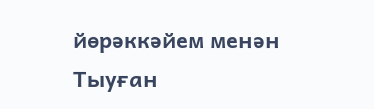йөрәккәйем менән
Тыуған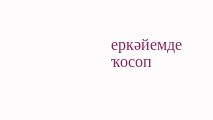еркәйемде ҡосоп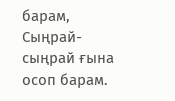барам,
Сыңрай-сыңрай ғына осоп барам.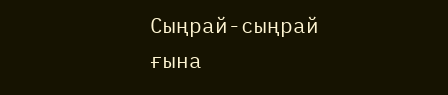Сыңрай-сыңрай ғына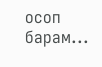осоп барам...